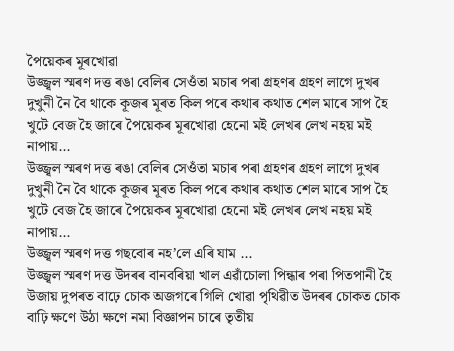পৈয়েকৰ মূৰখোৱা
উজ্জ্বল স্মৰণ দত্ত ৰঙা বেলিৰ সেওঁতা মচাৰ পৰা গ্ৰহণৰ গ্ৰহণ লাগে দুখৰ দুখুনী নৈ বৈ থাকে কূজৰ মূৰত কিল পৰে কথাৰ কথাত শেল মাৰে সাপ হৈ খুটে বেজ হৈ জাৰে পৈয়েকৰ মূৰখোৱা হেনো মই লেখৰ লেখ নহয় মই নাপায়…
উজ্জ্বল স্মৰণ দত্ত ৰঙা বেলিৰ সেওঁতা মচাৰ পৰা গ্ৰহণৰ গ্ৰহণ লাগে দুখৰ দুখুনী নৈ বৈ থাকে কূজৰ মূৰত কিল পৰে কথাৰ কথাত শেল মাৰে সাপ হৈ খুটে বেজ হৈ জাৰে পৈয়েকৰ মূৰখোৱা হেনো মই লেখৰ লেখ নহয় মই নাপায়…
উজ্জ্বল স্মৰণ দত্ত গছবোৰ নহ’লে এৰি যাম …
উজ্জ্বল স্মৰণ দত্ত উদৰৰ বানবৰিয়া খাল এৱাঁচোলা পিন্ধাৰ পৰা পিতপানী হৈ উজায় দুপৰত বাঢ়ে চোক অজগৰে গিলি খোৱা পৃথিৱীত উদৰৰ চোকত চোক বাঢ়ি ক্ষণে উঠা ক্ষণে নমা বিজ্ঞাপন চাৰে তৃতীয়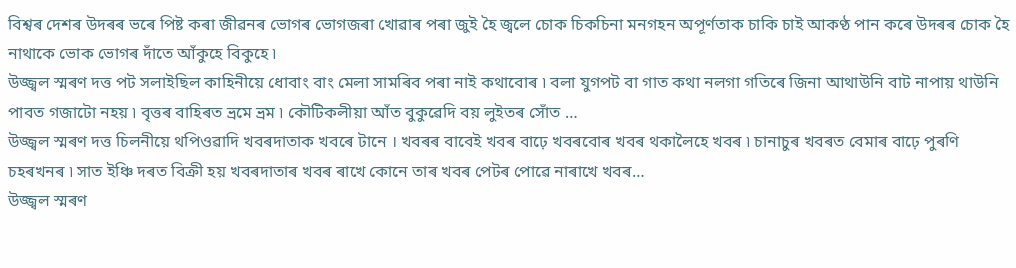বিশ্বৰ দেশৰ উদৰৰ ভৰে পিষ্ট কৰা জীৱনৰ ভোগৰ ভোগজৰা খোৱাৰ পৰা জুই হৈ জ্বলে চোক চিকচিনা মনগহন অপূৰ্ণতাক চাকি চাই আকণ্ঠ পান কৰে উদৰৰ চোক হৈ নাথাকে ভোক ভোগৰ দাঁতে আঁকুহে বিকুহে ৷
উজ্জ্বল স্মৰণ দত্ত পট সলাইছিল কাহিনীয়ে ধোবাং বাং মেলা সামৰিব পৰা নাই কথাবোৰ ৷ বলা যুগপট বা গাত কথা নলগা গতিৰে জিনা আথাউনি বাট নাপায় থাউনি পাবত গজাটো নহয় ৷ বৃত্তৰ বাহিৰত ভ্ৰমে ভ্ৰম ৷ কৌটিকলীয়া আঁত বুকুৱেদি বয় লুইতৰ সোঁত …
উজ্জ্বল স্মৰণ দত্ত চিলনীয়ে থপিওৱাদি খবৰদাতাক খবৰে টানে । খবৰৰ বাবেই খবৰ বাঢ়ে খবৰবোৰ খবৰ থকালৈহে খবৰ ৷ চানাচুৰ খবৰত বেমাৰ বাঢ়ে পুৰণি চহৰখনৰ ৷ সাত ইঞ্চি দৰত বিক্ৰী হয় খবৰদাতাৰ খবৰ ৰাখে কোনে তাৰ খবৰ পেটৰ পোৱে নাৰাখে খবৰ…
উজ্জ্বল স্মৰণ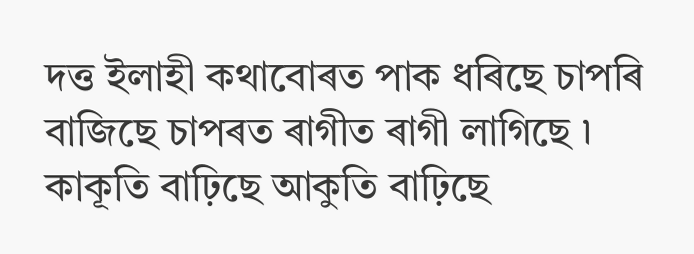দত্ত ইলাহী কথাবোৰত পাক ধৰিছে চাপৰি বাজিছে চাপৰত ৰাগীত ৰাগী লাগিছে ৷ কাকূতি বাঢ়িছে আকুতি বাঢ়িছে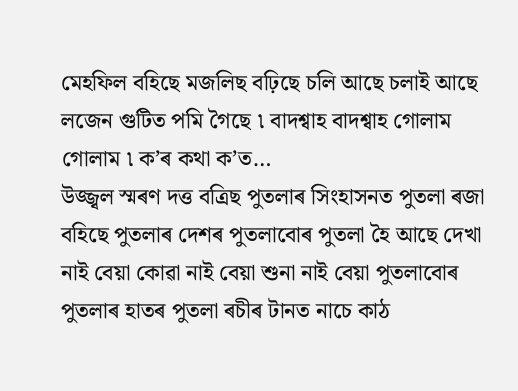মেহফিল বহিছে মজলিছ বঢ়িছে চলি আছে চলাই আছে লজেন গুটিত পমি গৈছে ৷ বাদশ্বাহ বাদশ্বাহ গোলাম গোলাম ৷ ক’ৰ কথা ক’ত…
উজ্জ্বল স্মৰণ দত্ত বত্ৰিছ পুতলাৰ সিংহাসনত পুতলা ৰজা বহিছে পুতলাৰ দেশৰ পুতলাবোৰ পুতলা হৈ আছে দেখা নাই বেয়া কোৱা নাই বেয়া শুনা নাই বেয়া পুতলাবোৰ পুতলাৰ হাতৰ পুতলা ৰচীৰ টানত নাচে কাঠ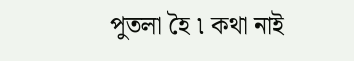পুতলা হৈ ৷ কথা নাই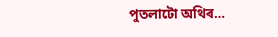পুতলাটো অথিৰ…